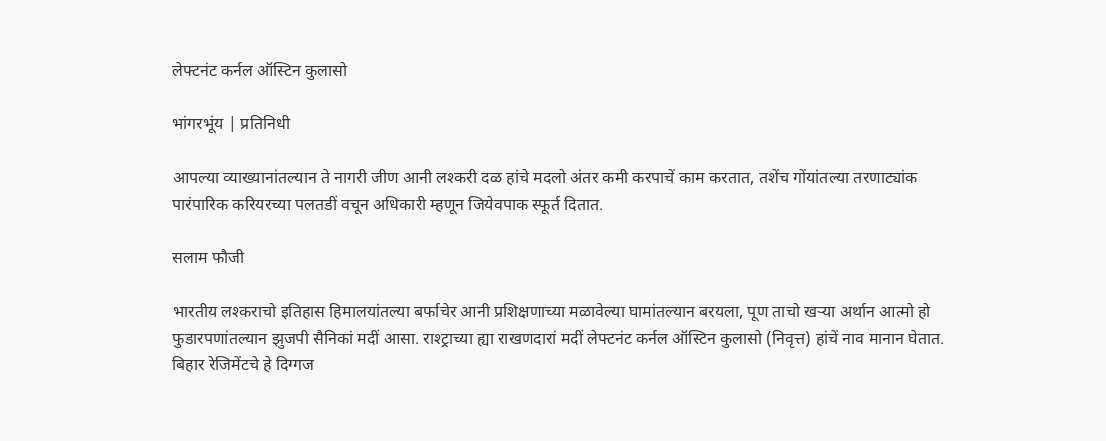लेफ्टनंट कर्नल ऑस्टिन कुलासो

भांगरभूंय | प्रतिनिधी

आपल्या व्याख्यानांतल्यान ते नागरी जीण आनी लश्करी दळ हांचे मदलो अंतर कमी करपाचें काम करतात, तशेंच गोंयांतल्या तरणाट्यांक पारंपारिक करियरच्या पलतडीं वचून अधिकारी म्हणून जियेवपाक स्फूर्त दितात.

सलाम फौजी

भारतीय लश्कराचो इतिहास हिमालयांतल्या बर्फाचेर आनी प्रशिक्षणाच्या मळावेल्या घामांतल्यान बरयला, पूण ताचो खऱ्या अर्थान आत्मो हो फुडारपणांतल्यान झुजपी सैनिकां मदीं आसा. राश्ट्राच्या ह्या राखणदारां मदीं लेफ्टनंट कर्नल ऑस्टिन कुलासो (निवृत्त) हांचें नाव मानान घेतात. बिहार रेजिमेंटचे हे दिग्गज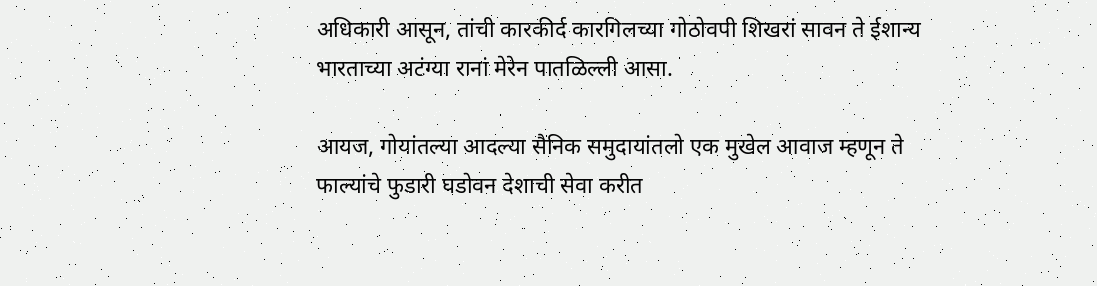अधिकारी आसून, तांची कारकीर्द कारगिलच्या गोठोवपी शिखरां सावन ते ईशान्य भारताच्या अटंग्या रानां मेरेन पातळिल्ली आसा.

आयज, गोयांतल्या आदल्या सैनिक समुदायांतलो एक मुखेल आवाज म्हणून ते फाल्यांचे फुडारी घडोवन देशाची सेवा करीत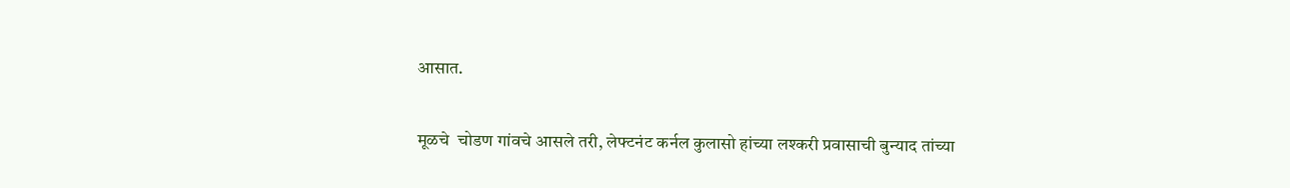आसात.

मूळचे  चोडण गांवचे आसले तरी, लेफ्टनंट कर्नल कुलासो हांच्या लश्करी प्रवासाची बुन्याद तांच्या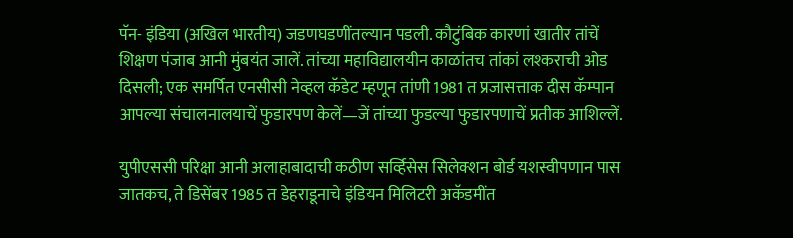पॅन- इंडिया (अखिल भारतीय) जडणघडणींतल्यान पडली. कौटुंबिक कारणां खातीर तांचें शिक्षण पंजाब आनी मुंबयंत जालें. तांच्या महाविद्यालयीन काळांतच तांकां लश्कराची ओड दिसली; एक समर्पित एनसीसी नेव्हल कॅडेट म्हणून तांणी 1981 त प्रजासत्ताक दीस कॅम्पान आपल्या संचालनालयाचें फुडारपण केलें—जें तांच्या फुडल्या फुडारपणाचें प्रतीक आशिल्लें.

युपीएससी परिक्षा आनी अलाहाबादाची कठीण सर्व्हिसेस सिलेक्शन बोर्ड यशस्वीपणान पास जातकच, ते डिसेंबर 1985 त डेहराडूनाचे इंडियन मिलिटरी अकॅडमींत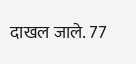दाखल जाले. 77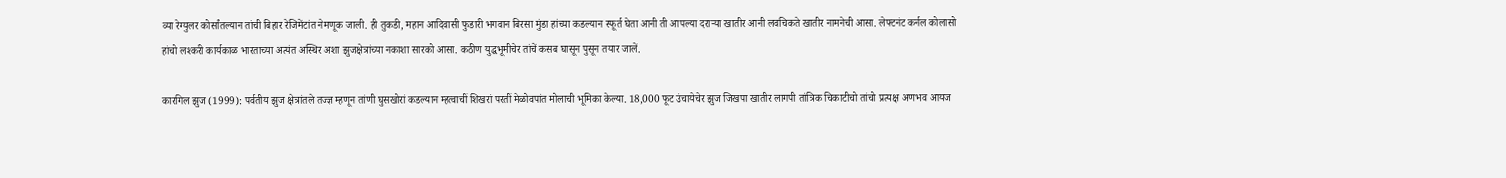व्या रेग्युलर कोर्सांतल्यान तांची बिहार रेजिमेंटांत नेमणूक जाली. ही तुकडी, महान आदिवासी फुडारी भगवान बिरसा मुंडा हांच्या कडल्यान स्फूर्त घेता आनी ती आपल्या दराऱ्या खातीर आनी लवचिकते खातीर नामनेची आसा. लेफ्टनंट कर्नल कोलासो हांचो लश्करी कार्यकाळ भारताच्या अत्यंत अस्थिर अशा झुजक्षेत्रांच्या नकाशा सारको आसा. कठीण युद्धभूमीचेर तांचें कसब घासून पुसून तयार जालें.

कारगिल झुज (1999): पर्वतीय झुज क्षेत्रांतले तज्ज्ञ म्हणून तांणी घुसखोरां कडल्यान म्हत्वाचीं शिखरां परतीं मेळोवपांत मोलाची भूमिका केल्या. 18,000 फूट उंचायेचेर झुज जिखपा खातीर लागपी तांत्रिक चिकाटीचो तांचो प्रत्यक्ष अणभव आयज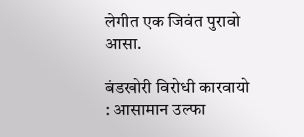लेगीत एक जिवंत पुरावो आसा.

बंडखोरी विरोधी कारवायो : आसामान उल्फा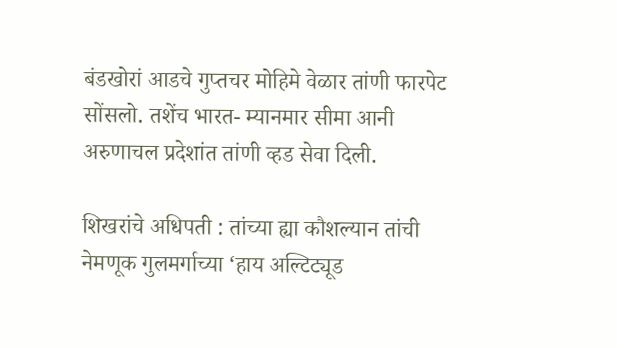बंडखोरां आडचे गुप्तचर मोहिमे वेळार तांणी फारपेट सोंसलो. तशेंच भारत- म्यानमार सीमा आनी अरुणाचल प्रदेशांत तांणी व्हड सेवा दिली.

शिखरांचे अधिपती : तांच्या ह्या कौशल्यान तांची नेमणूक गुलमर्गाच्या ‘हाय अल्टिट्यूड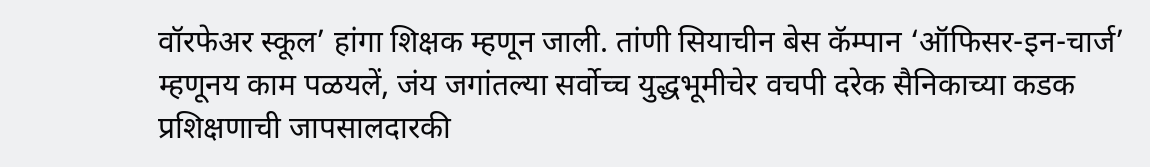वॉरफेअर स्कूल’ हांगा शिक्षक म्हणून जाली. तांणी सियाचीन बेस कॅम्पान ‘ऑफिसर-इन-चार्ज’ म्हणूनय काम पळयलें, जंय जगांतल्या सर्वोच्च युद्धभूमीचेर वचपी दरेक सैनिकाच्या कडक प्रशिक्षणाची जापसालदारकी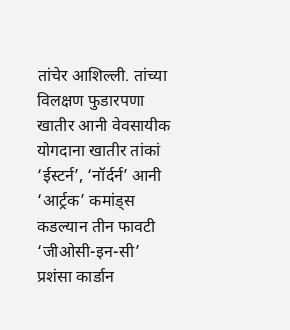तांचेर आशिल्ली. तांच्या विलक्षण फुडारपणा खातीर आनी वेवसायीक योगदाना खातीर तांकां ‘ईस्टर्न’, ‘नॉर्दर्न’ आनी ‘आर्ट्रक’ कमांड्स कडल्यान तीन फावटी ‘जीओसी-इन-सी’ प्रशंसा कार्डान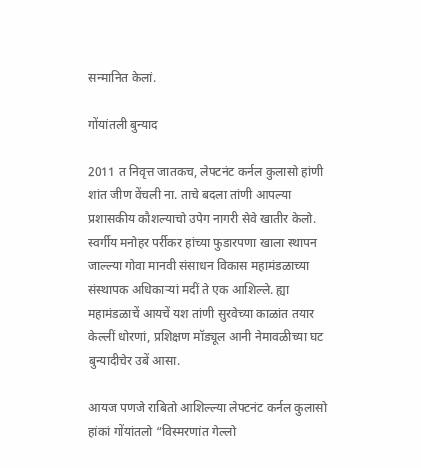सन्मानित केलां.

गोंयांतली बुन्याद

2011 त निवृत्त जातकच, लेफ्टनंट कर्नल कुलासो हांणी शांत जीण वेंचली ना. ताचे बदला तांणी आपल्या प्रशासकीय कौशल्याचो उपेग नागरी सेवे खातीर केलो. स्वर्गीय मनोहर पर्रीकर हांच्या फुडारपणा खाला स्थापन जाल्ल्या गोवा मानवी संसाधन विकास महामंडळाच्या संस्थापक अधिकाऱ्यां मदीं ते एक आशिल्ले. ह्या महामंडळाचें आयचें यश तांणी सुरवेच्या काळांत तयार केल्लीं धोरणां, प्रशिक्षण मॉड्यूल आनी नेमावळीच्या घट बुन्यादीचेर उबें आसा.

आयज पणजे राबितो आशिल्ल्या लेफ्टनंट कर्नल कुलासो हांकां गोंयांतलो “विस्मरणांत गेल्लो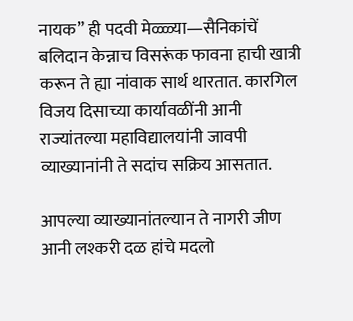नायक” ही पदवी मेळ्ळ्या—सैनिकांचें बलिदान केन्नाच विसरूंक फावना हाची खात्री करून ते ह्या नांवाक सार्थ थारतात. कारगिल विजय दिसाच्या कार्यावळींनी आनी राज्यांतल्या महाविद्यालयांनी जावपी व्याख्यानांनी ते सदांच सक्रिय आसतात.

आपल्या व्याख्यानांतल्यान ते नागरी जीण आनी लश्करी दळ हांचे मदलो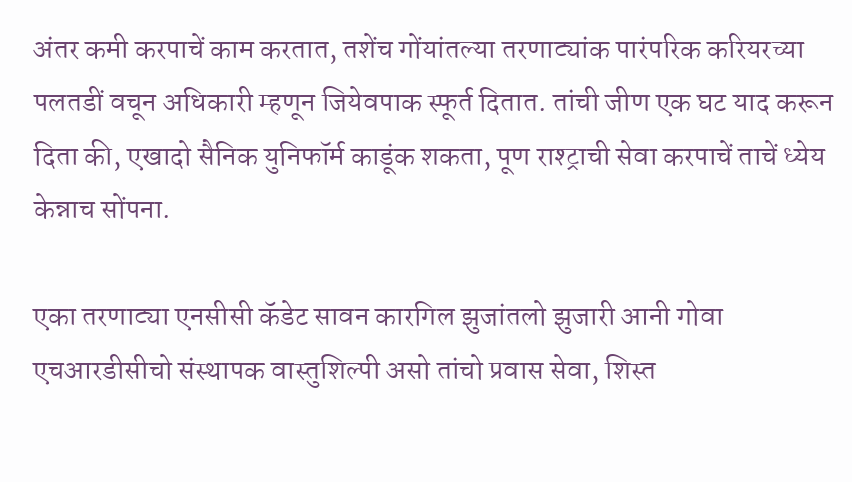अंतर कमी करपाचें काम करतात, तशेंच गोंयांतल्या तरणाट्यांक पारंपरिक करियरच्या पलतडीं वचून अधिकारी म्हणून जियेवपाक स्फूर्त दितात. तांची जीण एक घट याद करून दिता की, एखादो सैनिक युनिफॉर्म काडूंक शकता, पूण राश्ट्राची सेवा करपाचें ताचें ध्येय केन्नाच सोंपना.

एका तरणाट्या एनसीसी कॅडेट सावन कारगिल झुजांतलो झुजारी आनी गोवा एचआरडीसीचो संस्थापक वास्तुशिल्पी असो तांचो प्रवास सेवा, शिस्त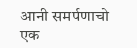आनी समर्पणाचो एक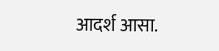आदर्श आसा.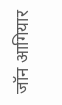जॉन आगियार